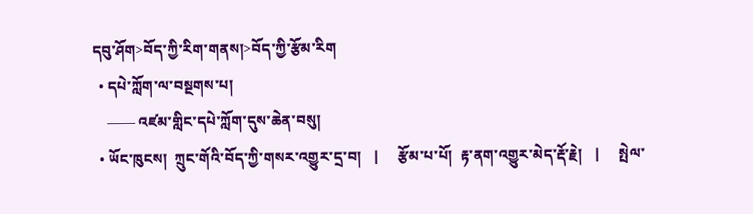དབུ་ཤོག>བོད་ཀྱི་རིག་གནས།>བོད་ཀྱི་རྩོམ་རིག
  • དཔེ་ཀློག་ལ་བསྔགས་པ།
    —— འཛམ་གླིང་དཔེ་ཀློག་དུས་ཆེན་བསུ།
  • ཡོང་ཁུངས།  ཀྲུང་གོའི་བོད་ཀྱི་གསར་འགྱུར་དྲ་བ།   |     རྩོམ་པ་པོ།  རྟ་ནག་འགྱུར་མེད་རྡོ་རྗེ།   |     སྤེལ་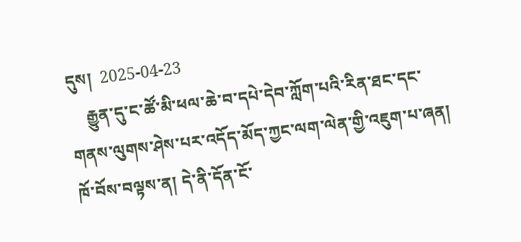དུས།  2025-04-23
    རྒྱུན་དུ་ང་ཚོ་མི་ཕལ་ཆེ་བ་དཔེ་དེབ་ཀློག་པའི་རིན་ཐང་དང་གནས་ལུགས་ཤེས་པར་འདོད་མོད་ཀྱང་ལག་ལེན་གྱི་འཇུག་པ་ཞན། ཁོ་བོས་བལྟས་ན། དེ་ནི་དོན་ངོ་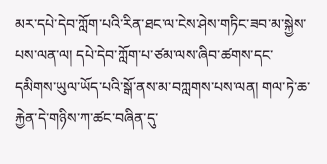མར་དཔེ་དེབ་ཀློག་པའི་རིན་ཐང་ལ་ངེས་ཤེས་གཏིང་ཟབ་མ་སྐྱེས་པས་ལན་ལ། དཔེ་དེབ་ཀློག་པ་ཙམ་ལས་ཞིབ་ཚགས་དང་དམིགས་ཡུལ་ཡོད་པའི་སྒོ་ནས་མ་བཀླགས་པས་ལན། གལ་ཏེ་ཆ་རྐྱེན་དེ་གཉིས་ཀ་ཚང་བཞིན་དུ་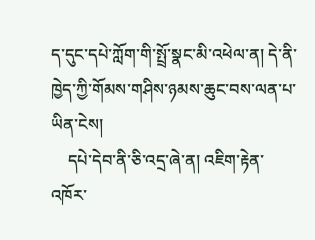ད་དུང་དཔེ་ཀློག་གི་སྤྲོ་སྣང་མི་འཕེལ་ན། དེ་ནི་ཁྱེད་ཀྱི་གོམས་གཤིས་ཉམས་ཆུང་བས་ལན་པ་ཡིན་ངེས།
    དཔེ་དེབ་ནི་ཅི་འདྲ་ཞེ་ན། འཇིག་རྟེན་འཁོར་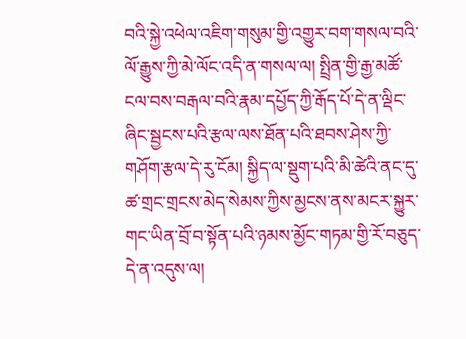བའི་སྐྱེ་འཕེལ་འཇིག་གསུམ་གྱི་འགྱུར་བག་གསལ་བའི་ལོ་རྒྱུས་ཀྱི་མེ་ལོང་འདི་ན་གསལ་ལ། སྤྲིན་གྱི་རྒྱ་མཚོ་ངལ་བས་བརྒལ་བའི་རྣམ་དཔྱོད་ཀྱི་རྒོད་པོ་དེ་ན་ལྡིང་ཞིང་སྦྱངས་པའི་རྩལ་ལས་ཐོན་པའི་ཐབས་ཤེས་ཀྱི་གཤོག་རྩལ་དེ་རུ་ངོམ། སྐྱིད་ལ་སྡུག་པའི་མི་ཚེའི་ནང་དུ་ཚ་གྲང་གྲངས་མེད་སེམས་ཀྱིས་མྱངས་ནས་མངར་སྐྱུར་གང་ཡིན་བྲོ་བ་སྟོན་པའི་ཉམས་མྱོང་གཏམ་གྱི་རོ་བཅུད་དེ་ན་འདུས་ལ།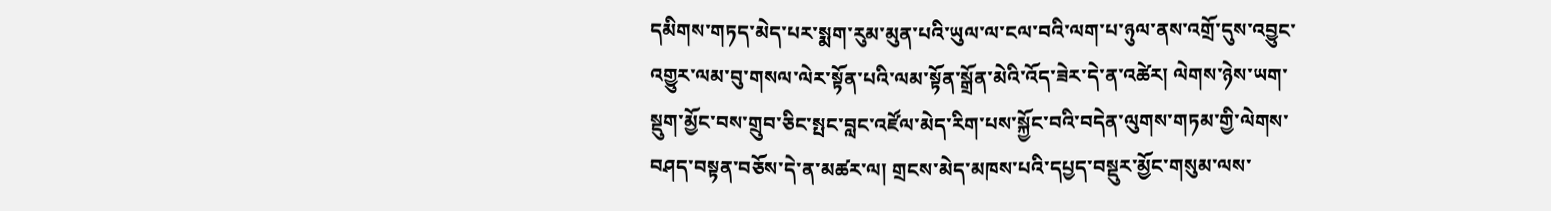དམིགས་གཏད་མེད་པར་སྨག་རུམ་མུན་པའི་ཡུལ་ལ་ངལ་བའི་ལག་པ་ཉུལ་ནས་འགྲོ་དུས་འབྱུང་འགྱུར་ལམ་བུ་གསལ་ལེར་སྟོན་པའི་ལམ་སྟོན་སྒྲོན་མེའི་འོད་ཟེར་དེ་ན་འཚེར། ལེགས་ཉེས་ཡག་སྡུག་མྱོང་བས་གྲུབ་ཅིང་སྤང་བླང་འཛོལ་མེད་རིག་པས་སྐྱོང་བའི་བདེན་ལུགས་གཏམ་གྱི་ལེགས་བཤད་བསྟན་བཅོས་དེ་ན་མཚར་ལ། གྲངས་མེད་མཁས་པའི་དཔྱད་བསྡུར་མྱོང་གསུམ་ལས་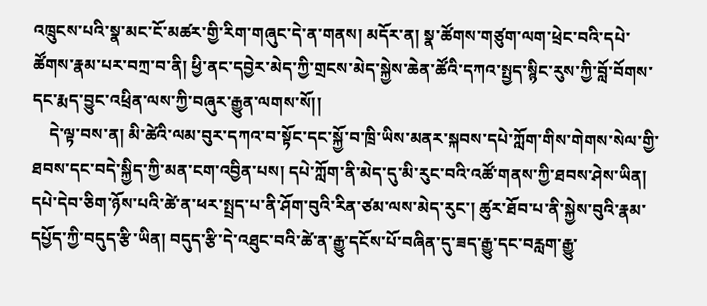འཁྲུངས་པའི་སྣ་མང་ངོ་མཚར་གྱི་རིག་གཞུང་དེ་ན་གནས། མདོར་ན། སྣ་ཚོགས་གཙུག་ལག་ཕྲེང་བའི་དཔེ་ཚོགས་རྣམ་པར་བཀྲ་བ་ནི། ཕྱི་ནང་དབྱེར་མེད་ཀྱི་གྲངས་མེད་སྐྱེས་ཆེན་ཚོའི་དཀའ་སྤྱད་སྙིང་རུས་ཀྱི་བློ་བོགས་དང་རྨད་བྱུང་འཕྲིན་ལས་ཀྱི་བཞུར་རྒྱུན་ལགས་སོ།།
    དེ་ལྟ་བས་ན། མི་ཚེའི་ལམ་བུར་དཀའ་བ་སྟོང་དང་སྐྱོ་བ་ཁྲི་ཡིས་མནར་སྐབས་དཔེ་ཀློག་གིས་གེགས་སེལ་གྱི་ཐབས་དང་བདེ་སྐྱིད་ཀྱི་མན་ངག་འབྱིན་པས། དཔེ་ཀློག་ནི་མེད་དུ་མི་རུང་བའི་འཚོ་གནས་ཀྱི་ཐབས་ཤེས་ཡིན། དཔེ་དེབ་ཅིག་ཉོས་པའི་ཚེ་ན་ཕར་སྤྲད་པ་ནི་ཤོག་བུའི་རིན་ཙམ་ལས་མེད་རུང་། ཚུར་ཐོབ་པ་ནི་སྐྱེས་བུའི་རྣམ་དཔྱོད་ཀྱི་བདུད་རྩི་ཡིན། བདུད་རྩི་དེ་འཐུང་བའི་ཚེ་ན་རྒྱུ་དངོས་པོ་བཞིན་དུ་ཟད་རྒྱུ་དང་བརླག་རྒྱུ་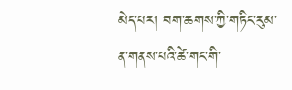མེད་པར། བག་ཆགས་ཀྱི་གཏིང་རུམ་ན་གནས་པའི་ཚེ་གང་གི་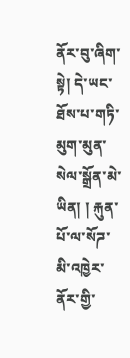ནོར་བུ་ཞིག་སྟེ། དེ་ཡང་ཐོས་པ་གཏི་མུག་མུན་སེལ་སྒྲོན་མེ་ཡིན། ། རྐུན་པོ་ལ་སོཌ་མི་འཁྱེར་ནོར་གྱི་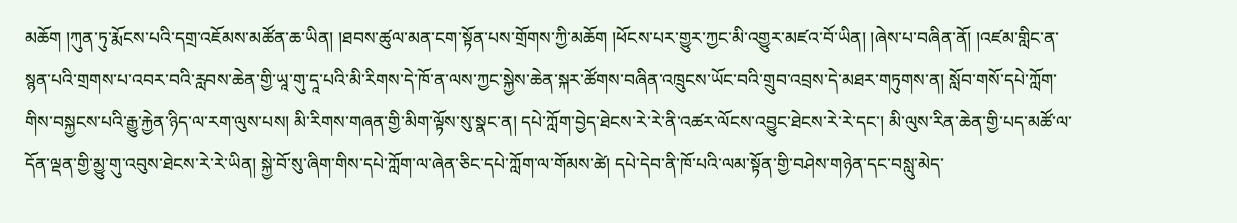མཆོག །ཀུན་ཏུ་རྨོངས་པའི་དགྲ་འཇོམས་མཚོན་ཆ་ཡིན། །ཐབས་ཚུལ་མན་ངག་སྟོན་པས་གྲོགས་ཀྱི་མཆོག །ཕོངས་པར་གྱུར་ཀྱང་མི་འགྱུར་མཛའ་བོ་ཡིན། །ཞེས་པ་བཞིན་ནོ། །འཛམ་གླིང་ན་སྙན་པའི་གྲགས་པ་འབར་བའི་རླབས་ཆེན་གྱི་ཡཱ་གུ་དཱ་པའི་མི་རིགས་དེ་ཁོ་ན་ལས་ཀྱང་སྐྱེས་ཆེན་སྐར་ཚོགས་བཞིན་འཁྲུངས་ཡོང་བའི་གྲུབ་འབྲས་དེ་མཐར་གཏུགས་ན། སློབ་གསོ་དཔེ་ཀློག་གིས་བསྐྱངས་པའི་རྒྱུ་རྐྱེན་ཉིད་ལ་རག་ལུས་པས། མི་རིགས་གཞན་གྱི་མིག་ལྟོས་སུ་སྣང་ན། དཔེ་ཀློག་བྱེད་ཐེངས་རེ་རེ་ནི་འཚར་ལོངས་འབྱུང་ཐེངས་རེ་རེ་དང་། མི་ལུས་རིན་ཆེན་གྱི་པད་མཚོ་ལ་དོན་ལྡན་གྱི་མྱུ་གུ་འབུས་ཐེངས་རེ་རེ་ཡིན། སྐྱེ་བོ་སུ་ཞིག་གིས་དཔེ་ཀློག་ལ་ཞེན་ཅིང་དཔེ་ཀློག་ལ་གོམས་ཚེ། དཔེ་དེབ་ནི་ཁོ་པའི་ལམ་སྟོན་གྱི་བཤེས་གཉེན་དང་བསླུ་མེད་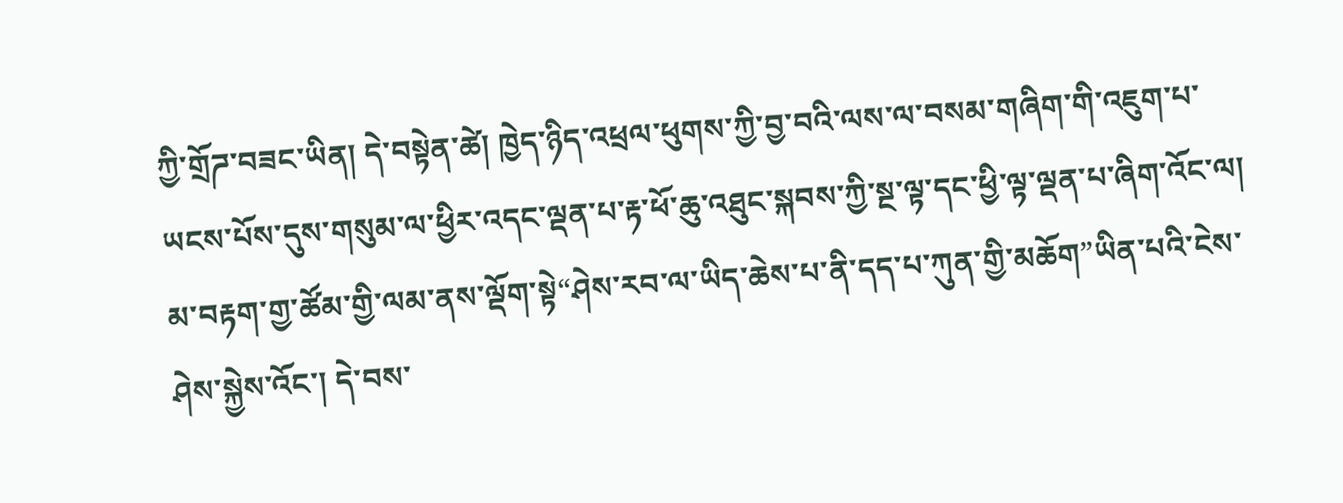ཀྱི་གྲོཌ་བཟང་ཡིན། དེ་བསྟེན་ཚེ། ཁྱེད་ཉིད་འཕྲལ་ཕུགས་ཀྱི་བྱ་བའི་ལས་ལ་བསམ་གཞིག་གི་འཇུག་པ་ཡངས་པོས་དུས་གསུམ་ལ་ཕྱིར་འདང་ལྡན་པ་རྟ་ཕོ་ཆུ་འཐུང་སྐབས་ཀྱི་སྔ་ལྟ་དང་ཕྱི་ལྟ་ལྡན་པ་ཞིག་འོང་ལ། མ་བརྟག་གྱ་ཚོམ་གྱི་ལམ་ནས་ལྡོག་སྟེ“ཤེས་རབ་ལ་ཡིད་ཆེས་པ་ནི་དད་པ་ཀུན་གྱི་མཆོག”ཡིན་པའི་ངེས་ཤེས་སྐྱེས་འོང་། དེ་བས་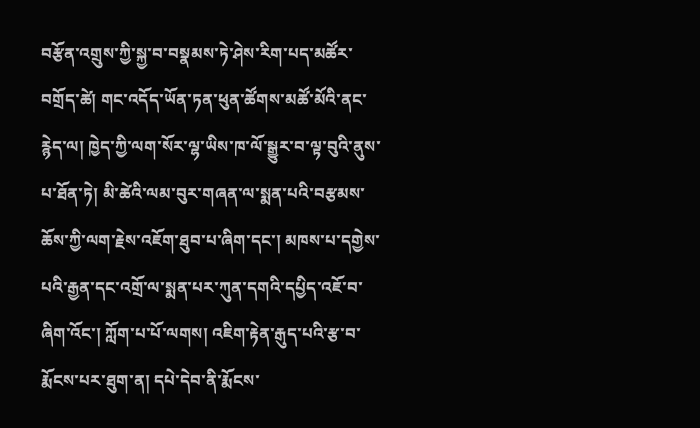བརྩོན་འགྲུས་ཀྱི་སྐྱ་བ་བསྣམས་ཏེ་ཤེས་རིག་པད་མཚོར་བགྲོད་ཚེ། གང་འདོད་ཡོན་ཏན་ཕུན་ཚོགས་མཚོ་མོའི་ནང་རྙེད་ལ། ཁྱེད་ཀྱི་ལག་སོར་ལྷ་ཡིས་ཁ་ལོ་སྒྱུར་བ་ལྟ་བུའི་ནུས་པ་ཐོན་ཏེ། མི་ཚེའི་ལམ་བུར་གཞན་ལ་སྨན་པའི་བརྩམས་ཆོས་ཀྱི་ལག་རྗེས་འཇོག་ཐུབ་པ་ཞིག་དང་། མཁས་པ་དགྱེས་པའི་རྒྱན་དང་འགྲོ་ལ་སྨན་པར་ཀུན་དགའི་དཔྱིད་འཇོ་བ་ཞིག་འོང་། ཀློག་པ་པོ་ལགས། འཇིག་རྟེན་རྒུད་པའི་རྩ་བ་རྨོངས་པར་ཐུག་ན། དཔེ་དེབ་ནི་རྨོངས་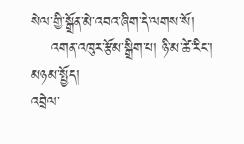སེལ་གྱི་སྒྲོན་མེ་འབའ་ཞིག་དེ་ལགས་སོ།
    འགན་འཁུར་རྩོམ་སྒྲིག་པ། ཉི་མ་ཚེ་རིང་།
མཉམ་སྤྱོད།
འབྲེལ་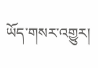ཡོད་གསར་འགྱུར།